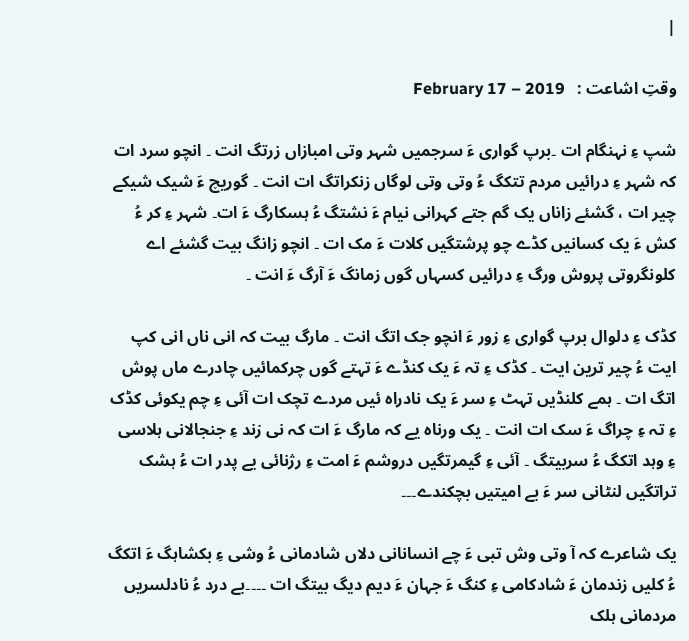|

وقتِ اشاعت :   February 17 – 2019

شپ ءِ نہنگام ات ۔برپ گواری ءَ سرجمیں شہر وتی امبازاں زرتگ انت ۔ انچو سرد ات کہ شہر ءِ درائیں مردم تتکگ ءُ وتی وتی لوگاں زنکراتگ ات انت ۔ گوریچ ءَ شیک شیکے چیر ات ، گشئے زاناں یک گم جتے کہرانی نیام ءَ نشتگ ءُ ہسکارگ ءَ ات۔ شہر ءِ کر ءُ کش ءَ یک کسانیں کڈے چو پرشتگیں کلات ءَ مک ات ۔ انچو زانگ بیت گشئے اے کلونگروتی پروش ورگ ءِ درائیں کسہاں گوں زمانگ ءَ آرگ ءَ انت ۔

کڈک ءِ دلوال برپ گواری ءِ زور ءَ انچو جک اتگ انت ۔ مارگ بیت کہ انی ناں انی کپ ایت ءُ چیر ترین ایت ۔ کڈک ءِ تہ ءَ یک کنڈے ءَ تہتے گوں چرکمائیں چادرے ماں پوش اتگ ات ۔ ہمے کلنڈیں تہٹ ءِ سر ءَ یک نادراہ ئیں مردے تچک ات آئی ءِ چم یکوئی کڈک ءِ تہ ءِ چراگ ءَ سک ات انت ۔ یک ورناہ یے کہ مارگ ءَ ات کہ نی زند ءِ جنجالانی ہلاسی ءِ وہد اتکگ ءُ سربیتگ ۔ آئی ءِ گیمرتگیں دروشم ءَ امت ءِ رژنائی یے پدر ات ءُ ہشک تراتگیں لنٹانی سر ءَ بے امیتیں بچکندے۔۔۔

یک شاعرے کہ آ وتی وش تبی ءَ چے انسانانی دلاں شادمانی ءُ وشی ءِ بکشاہگ ءَ اتکگ ءُ کلیں زندمان ءَ شادکامی ءِ کنگ ءَ جہان ءَ دیم دیگ بیتگ ات ۔۔۔۔بے درد ءُ نادلسریں مردمانی ہلک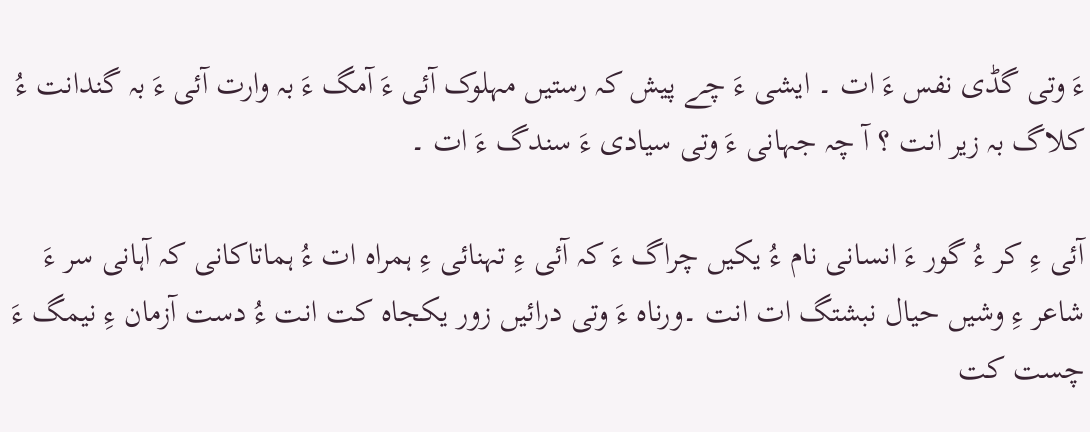ءَ وتی گڈی نفس ءَ ات ۔ ایشی ءَ چے پیش کہ رستیں مہلوک آئی ءَ آمگ ءَ بہ وارت آئی ءَ بہ گندانت ءُ کلاگ بہ زیر انت ؟ آ چہ جہانی ءَ وتی سیادی ءَ سندگ ءَ ات ۔

آئی ءِ کر ءُ گور ءَ انسانی نام ءُ یکیں چراگ ءَ کہ آئی ءِ تہنائی ءِ ہمراہ ات ءُ ہماتاکانی کہ آہانی سر ءَ شاعر ءِ وشیں حیال نبشتگ ات انت ۔ورناہ ءَ وتی درائیں زور یکجاہ کت انت ءُ دست آزمان ءِ نیمگ ءَ چست کت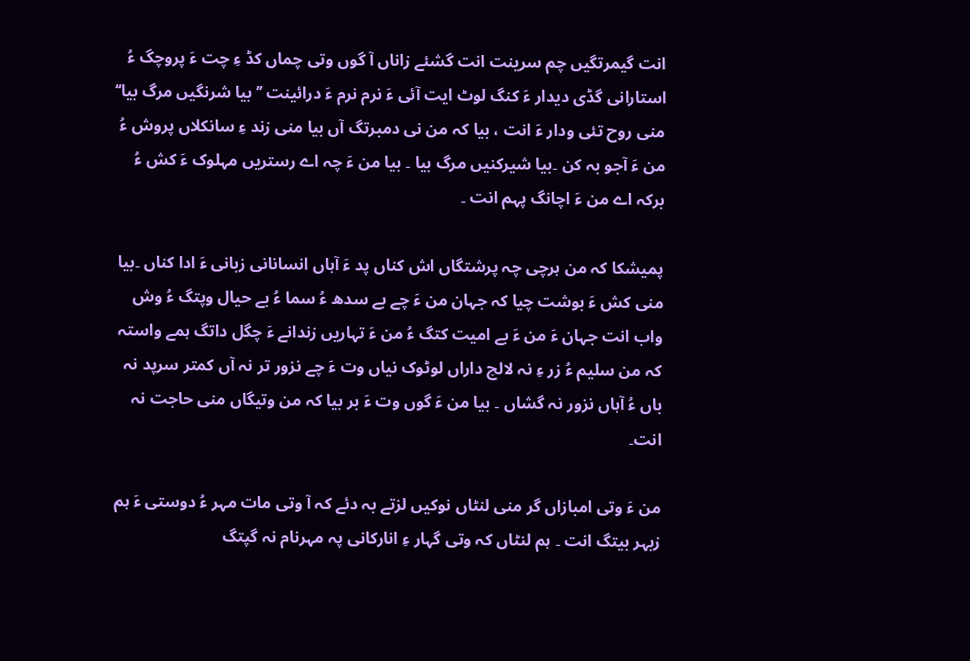انت گیمرتگیں چم سرینت انت گشئے زاناں آ گوں وتی چماں کڈ ءِ چت ءَ پروچگ ءُ استارانی گڈی دیدار ءَ کنگ لوٹ ایت آئی ءَ نرم نرم ءَ درائینت ’’ بیا شرنگیں مرگ بیا‘‘ منی روح تئی ودار ءَ انت ، بیا کہ من نی دمبرتگ آں بیا منی زند ءِ سانکلاں پروش ءُ من ءَ آجو بہ کن ۔بیا شیرکنیں مرگ بیا ۔ بیا من ءَ چہ اے رستریں مہلوک ءَ کش ءُ برکہ اے من ءَ اچانگ پہم انت ۔

پمیشکا کہ من ہرچی چہ پرشتگاں اش کناں پد ءَ آہاں انسانانی زبانی ءَ ادا کناں ۔بیا منی کش ءَ بوشت چیا کہ جہان من ءَ چے بے سدھ ءُ سما ءُ بے حیال وپتگ ءُ وش واب انت جہان ءَ من ءَ بے امیت کتگ ءُ من ءَ تہاریں زندانے ءَ چگل داتگ ہمے واستہ کہ من سلیم ءُ زر ءِ نہ لالچ داراں لوٹوک نیاں وت ءَ چے نزور تر نہ آں کمتر سرپد نہ باں ءُ آہاں نزور نہ گشاں ۔ بیا من ءَ گوں وت ءَ بر بیا کہ من وتیگاں منی حاجت نہ انت۔

من ءَ وتی امبازاں گر منی لنٹاں نوکیں لزتے بہ دئے کہ آ وتی مات مہر ءُ دوستی ءَ ہم زبہر بیتگ انت ۔ ہم لنٹاں کہ وتی گہار ءِ انارکانی پہ مہرنام نہ گپتگ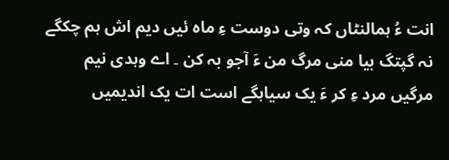انت ءُ ہمالنٹاں کہ وتی دوست ءِ ماہ ئیں دیم اش ہم چکگے نہ گپتگ بیا منی مرگ من ءَ آجو بہ کن ۔ اے وہدی نیم مرگیں مرد ءِ کر ءَ یک سیاہگے است ات یک اندیمیں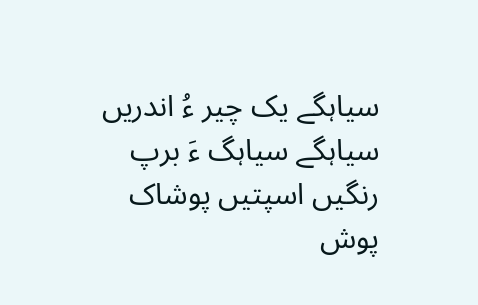سیاہگے یک چیر ءُ اندریں سیاہگے سیاہگ ءَ برپ رنگیں اسپتیں پوشاک پوش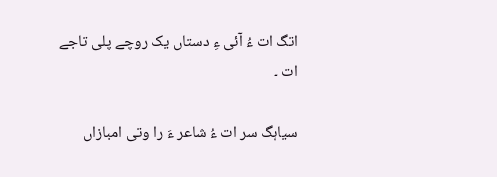اتگ ات ءُ آئی ءِ دستاں یک روچے پلی تاجے ات ۔

سیاہگ سر ات ءُ شاعر ءَ را وتی امبازاں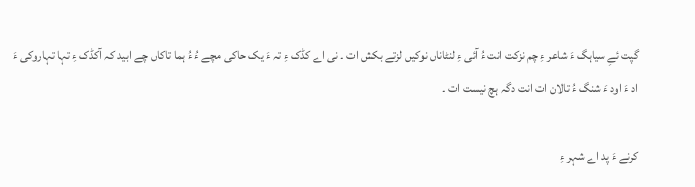گپت ئےِ سیاہگ ءَ شاعر ءِ چم نزکت انت ءُ آئی ءِ لنٹاناں نوکیں لزتے بکش ات ۔ نی اے کڈک ءِ تہ ءَ یک حاکی مچے ءُ ءُ ہما تاکاں چے ابید کہ آکڈک ءِ تہا تہاروکی ءَ اد ءَ اود ءَ شنگ ءُ تالان ات انت دگہ ہچ نیست ات ۔

کرنے ءَ پد اے شہر ءِ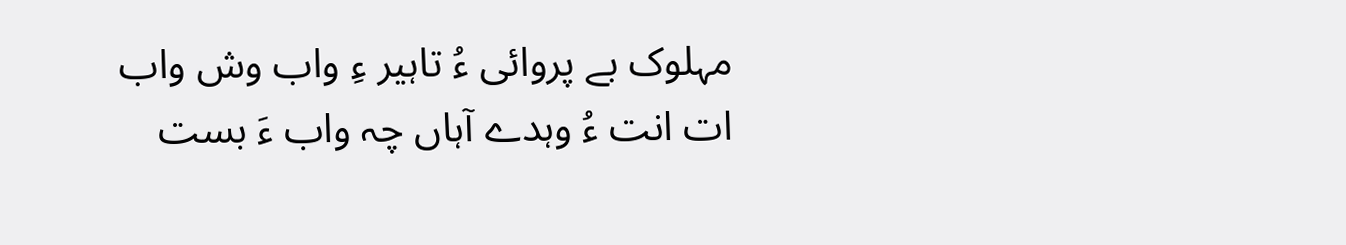مہلوک بے پروائی ءُ تاہیر ءِ واب وش واب ات انت ءُ وہدے آہاں چہ واب ءَ بست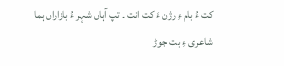کت ءُ بام ءِ رژن ءَ کت انت ۔ تپ آہاں شہر ءُ بازاراں ہما شاعری ءِ بت جوڑ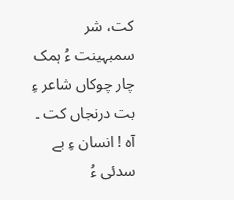کت، شر سمبہینت ءُ ہمک چار چوکاں شاعر ءِ بت درنجاں کت ۔ آہ ! انسان ءِ بے سدئی ءُ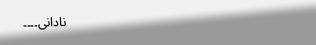نادانی۔۔۔۔